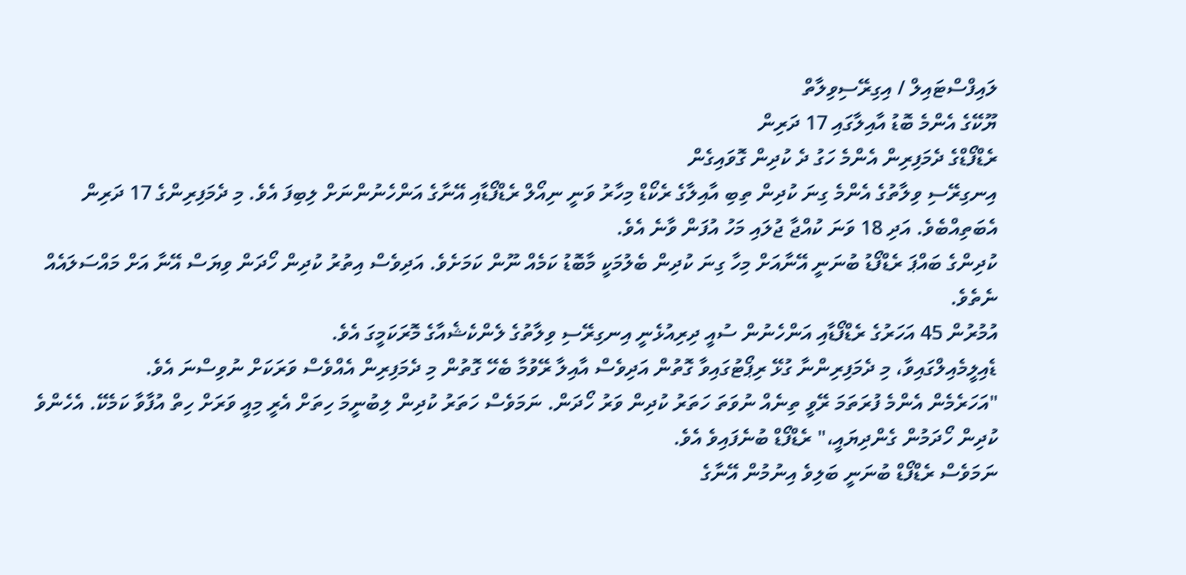ލައިފްސްޓައިލް / އިގިރޭސިވިލާތް
ޔޫކޭގެ އެންމެ ބޮޑު އާއިލާގައި 17 ދަރިން
ރެޑްފޯޑްގެ ދެމަފިރިން އެންމެ ހަގު ދެ ކުދިން ގޮވައިގެން
އިނގިރޭސި ވިލާތުގެ އެންމެ ގިނަ ކުދިން ތިބި އާއިލާގެ ރެކޯޑް މިހާރު ވަނީ ނިއޯލް ރެޑްފޯޑާއި އޭނާގެ އަންހެނުންނަށް ލިބިފަ އެވެ. މި ދެމަފިރިންގެ 17 ދަރިން އެބަތިއްބެވެ. އަދި 18 ވަނަ ކުއްޖާ ޖުލައި މަހު އުފަން ވާނެ އެވެ.
ކުދިންގެ ބައްޕަ ރެޑްފޯޑު ބުނަނީ އޭނާއަށް މިހާ ގިނަ ކުދިން ބެލުމަކީ މާބޮޑު ކަމެއް ނޫން ކަމަށެވެ. އަދިވެސް އިތުރު ކުދިން ހޯދަން ވިޔަސް އޭނާ އަށް މައްސަލައެއް ނެތެވެ.
އުމުރުން 45 އަހަރުގެ ރެޑްފޯޑާއި އަންހެނުން ސުއީ ދިރިއުޅެނީ އިނގިރޭސި ވިލާތުގެ ލެންކެޝެއާގެ މޮރަކަމީގަ އެވެ.
ޑެއިލީމެއިލްގައިވާ، މި ދެމަފިރިންނާ ގުޅޭ ރިޕޯޓުގައިވާ ގޮތުން އަދިވެސް އާއިލާ ރޭވުމާ ބެހޭ ގޮތުން މި ދެމަފިރިން އެއްވެސް ވަރަކަށް ނުވިސްނަ އެވެ.
"އަހަރެމެން އެންމެ ފުރަތަމަ ރޭވީ ތިނެއް ނުވަތަ ހަތަރު ކުދިން ވަރު ހޯދަން. ނަމަވެސް ހަތަރު ކުދިން ލިބުނީމަ ހިތަށް އެރީ މިއީ ވަރަށް ހިތް އުފާވާ ކަމެކޭ. އެހެންވެ ކުދިން ހޯދަމުން ގެންދިޔައީ،" ރެޑްފޯޑް ބުނެފައިވެ އެވެ.
ނަމަވެސް ރެޑްފޯޑް ބުނަނީ ބަލިވެ އިނުމުން އޭނާގެ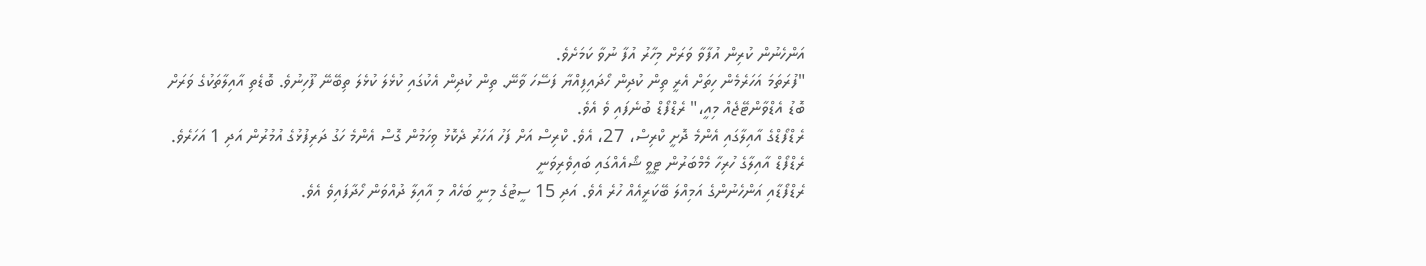އަންހެނުން ކުރިން އުފާވާ ވަރަށް މިހާރު އުފާ ނުވާ ކަމަށެވެ.
"ފުރަތަމަ އަހަރެމެން ހިތަށް އެރީ ތިން ކުދިން ހޯދައިފިއްޔާ ފަސޭހަ ވާނޭ. ތިން ކުދިން އެކުގައި ކުޅެލަ ކުޅެލަ ތިބޭނޭ ފޫހިނުވެ. ބޮޑެތި އާއިލާތަކުގެ ވަރަށް ބޮޑު އެޑްވާންޓޭޖެއް މިއީ،" ރެޑްފޯޑް ބުނެފައި ވެ އެވެ.
ރެޑްފޯޑްގެ އާއިލާގައި އެންމެ ދޮށީ ކްރިސް، 27، އެވެ. ކްރިސް އަށް ފަހު އަހަރު ދެކޮޅު ވިހަމުން ގޮސް އެންމެ ހަގު ދަރިފުޅުގެ އުމުރުން އަދި 1 އަހަރެވެ.
ރެޑްފޯޑް އާއިލާގެ ހުރިހާ މެމްބަރުން ޓީވީ ޝޯއެއްގައި ބައިވެރިވަނީ
ރެޑްފޯޑާއި އަންހެނުންގެ އަމިއްލަ ބޭކަރީއެއް ހުރެ އެވެ. އަދި 15 ސީޓުގެ މިނީ ބަހެއް މި އާއިލާ ދުއްވަން ހޯދާފައިވެ އެވެ.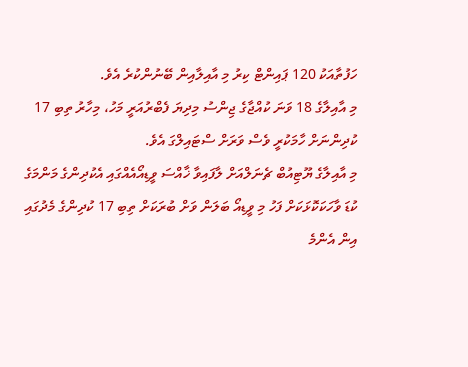ހަފުތާއަކު 120 ޕައިންޓް ކިރު މި އާއިލާއިން ބޭނުންކުރެ އެވެ.
މި އާއިލާގެ 18 ވަނަ ކުއްޖާގެ ޖިންސު މިދިޔަ ފެބްރުއަރީ މަހު، މިހާރު ތިބި 17 ކުދިންނަށް ހާމަކުރީ ވެސް ވަރަށް ސްޓައިލްގަ އެވެ.
މި އާއިލާގެ ޔޫޓިއުބް ޗެނަލްއަށް ލާފައިވާ ޚާއްސަ ވީޑިއޯއެއްގައި އެކުދިންގެ މަންމަގެ ކުޑަ ވާހަކަކޮޅަކަށް ފަހު މި ވީޑިއޯ ބަލަން ވަށް ބުރަކަށް ތިބި 17 ކުދިންގެ މެދުގައި އިން އެންމެ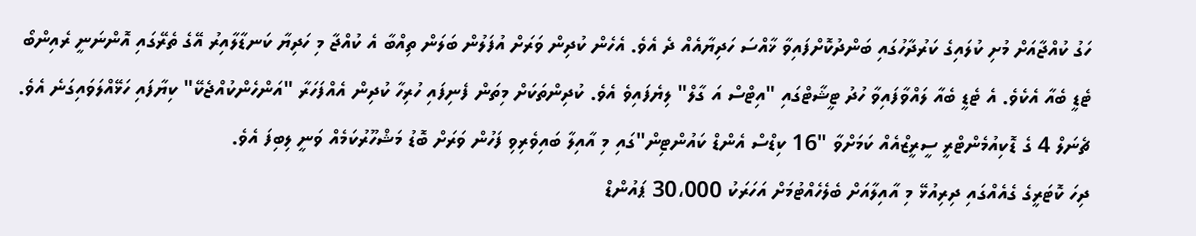ހަގު ކުއްޖާއަށް މުށި ކުލައިގެ ކަރުދާހުގައި ބަންދުކޮށްފައިވާ ޚާއްސަ ހަދިޔާއެއް ދެ އެވެ. އެހެން ކުދިން ވަރަށް އުފަލުން ބަލަން ތިއްބާ އެ ކުއްޖާ މި ހަދިޔާ ކަނޑާލާއިރު އޭގެ ތެރޭގައި އޮންނަނީ ރެއިންބޯ ޓެޑީ ބެއާ އެކެވެ. އެ ޓެޑީ ބެއާ ލައްވާފައިވާ ހުދު ޓީޝާޓްގައި "އިޓްސް އަ ގާލް" ލިޔެފައިވެ އެވެ. ކުދިންތަކަށް މިތަން ފެނިފައި ހުރިހާ ކުދިން އެއްފަހަރާ "އަންހެންކުއްޖެކޭ" ކިޔާފައި ހަޅޭއްލަވައިގަނެ އެވެ.
ޗެނަލް 4 ގެ ޑޮކިއުމެންޓްރީ ސީރީޒްއެއް ކަމަށްވާ "16 ކިޑްސް އެންޑް ކައުންޓިން"ގައި މި އާއިލާ ބައިވެރިވި ފަހުން ވަރަށް ބޮޑު މަޝްހޫރުކަމެއް ވަނީ ލިބިފަ އެވެ.
ދިހަ ކޮޓަރީގެ ގެއެއްގައި ދިރިއުޅޭ މި އާއިލާއަށް ބެލެހެއްޓުމަށް އަހަރަކު 30،000 ޕައުންޑް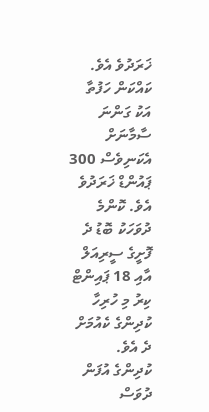ޚަރަދުވެ އެވެ. ކައްކަން ހަފުތާ އަކު ގަންނަ ސާމާނަށް އެކަނިވެސް 300 ޕައުންޑް ޚަރަދުވެ އެވެ. ކޮންމެ ދުވަހަކު ބޮޑު ދެ ފޮށީގެ ސީރިއަލް އާއި 18 ޕައިންޓް ކިރު މި ހުރިހާ ކުދިންގެ ކެއުމަށް ދެ އެވެ.
ކުދިންގެ އުފަން ދުވަސް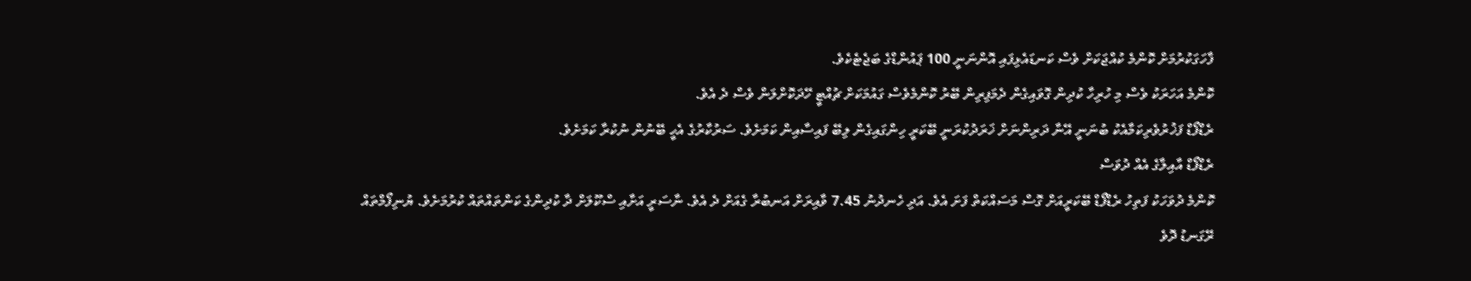ފާހަގަކުރުމަށް ކޮންމެ ކުއްޖަކަށް ވެސް ކަނޑައެޅިފައި އޮންނަނީ 100 ޕައުންޑްގެ ބަޖެޓެކެވެ.
ކޮންމެ އަހަރަކު ވެސް މި ހުރިހާ ކުދިން ގޮވައިގެން ދެމަފިރިން ބޭރު ކޮންމެވެސް ގައުމަކަށް ޗުއްޓީ ހޭދަކޮށްލަން ވެސް ދެ އެވެ.
ރެޑްފޯޑް ފަޚުރުވެރިކަމާއެކު ބުނަނީ އޭނާ ދަރިންނަށް ޚަރަދުކުރަނީ ބޭކަރީ ހިންގައިގެން ލިބޭ ފައިސާއިން ކަމަށެވެ. ސަރުކާރުގެ އެހީ ބޭނުން ނުކުރާ ކަމަށެވެ.
ރެޑްފޯޑް އާއިލާގެ އެއް ދުވަސް
ކޮންމެ ދުވަހަކު ފަތިހު ރެޑްފޯޑް ބޭކަރީއަށް ގޮސް މަސައްކަތް ފަށަ އެވެ. އަދި ހެނދުނު 7.45 ވާއިރަށް އަނބުރާ ގެއަށް ދެ އެވެ. ނާސަރީ އަށާއި ސްކޫލަށް ދާ ކުދިންގެ ކަންތައްތައް ކުރުމަށެވެ. ޔުނިފޯމްތައް ރޭގަނޑު ދޮވެ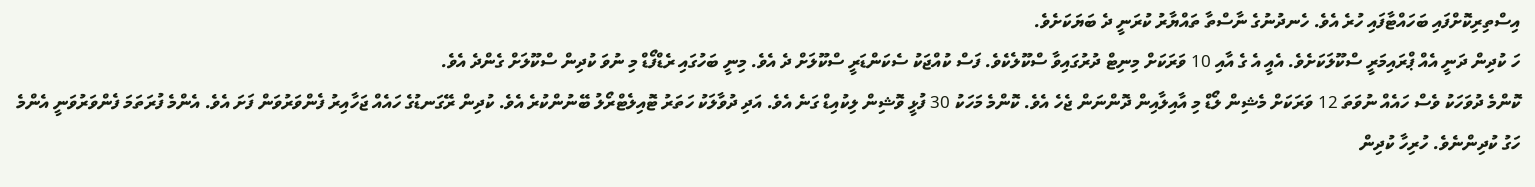އިސްތިރިކޮށްފައި ބަހައްޓާފައި ހުރެ އެވެ. ހެނދުނުގެ ނާސްތާ ތައްޔާރު ކުރަނީ ދެ ބަޔަކަށެވެ.
ހަ ކުދިން ދަނީ އެއް ޕްރައިމަރީ ސްކޫލަކަށެވެ. އެއީ އެ ގެ އާއި 10 ވަރަކަށް މިނިޓް ދުރުގައިވާ ސްކޫލެކެވެ. ފަސް ކުއްޖަކު ސެކަންޑަރީ ސްކޫލަށް ދެ އެވެ. މިނީ ބަހުގައި ރެޑްފޯޑް މި ނުވަ ކުދިން ސްކޫލަށް ގެންދެ އެވެ.
ކޮންމެ ދުވަހަކު ވެސް ހައެއް ނުވަތަ 12 ވަރަކަށް މެޝިން ލޯޑް މި އާއިލާއިން ދޮންނަން ޖެހެ އެވެ. ކޮންމެ މަހަކު 30 ފުޅީ ވޮޝިން ލިކުއިޑް ގަނެ އެވެ. އަދި ދުވާލަކު ހަތަރު ޓޮއިލެޓްރޯލު ބޭނުންކުރެ އެވެ. ކުދިން ރޭގަނޑުގެ ހައެއް ޖަހާއިރު ފެންވަރުވަން ފަށަ އެވެ. އެންމެ ފުރަތަމަ ފެންވަރުވަނީ އެންމެ ހަގު ކުދިންނެވެ. ހުރިހާ ކުދިން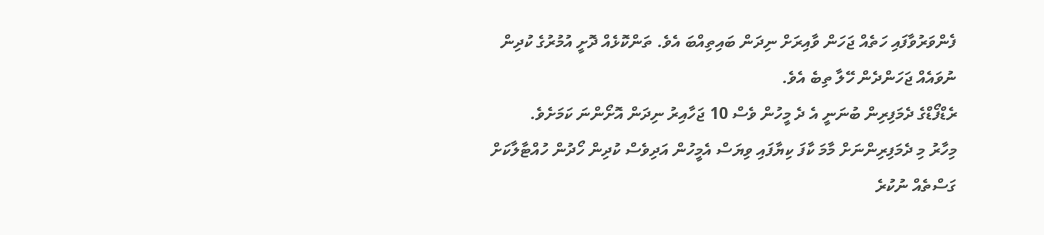ފެންވަރުވާފައި ހަތެއް ޖަހަން ވާއިރަށް ނިދަން ބައިތިއްބަ އެވެ. ތަންކޮޅެއް ދޮށީ އުމުރުގެ ކުދިން ނުވައެއް ޖަހަންދެން ހޭލާ ތިބެ އެވެ.
ރެޑްފޯޑްގެ ދެމަފިރިން ބުނަނީ އެ ދެ މީހުން ވެސް 10 ޖަހާއިރު ނިދަން އޮށޯންނަ ކަމަށެވެ.
މިހާރު މި ދެމަފިރިންނަށް މާމަ ކާފަ ކިޔާފައި ވިޔަސް އެމީހުން އަދިވެސް ކުދިން ހޯދުން ހުއްޓާލާކަށް ގަސްތެއް ނުކުރެ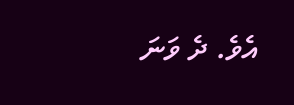އެވެ. ދެ ވަނަ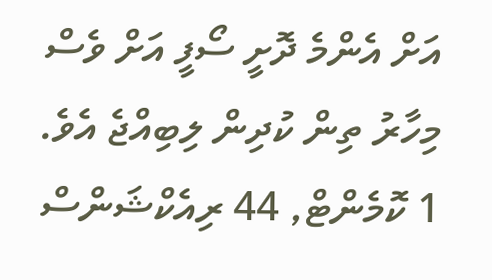އަށް އެންމެ ދޮށީ ސޯފީ އަށް ވެސް މިހާރު ތިން ކުދިން ލިބިއްޖެ އެވެ.
1 ކޮމެންޓް, 44 ރިއެކްޝަންސް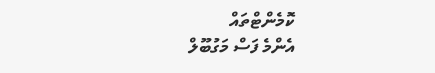ކޮމެންޓްތައް
އެންމެ ފަސް މަގުބޫލް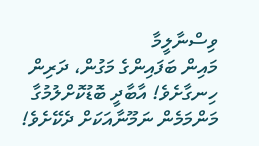ވިސްނާލީމާ
މައިން ބަފައިންގެ މަގުން، ދަރިން ހިނގާށެވެ! އާބާދީ ބޮޑުކޮށްލުމުގާ މަންމަމެން ނަމޫނާއަކަށް ދެކޭށެވެ!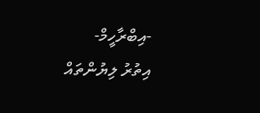-އިބްރާހީމް-
އިތުރު ލިޔުންތައް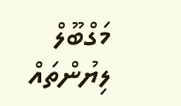މަގްބޫލް ލިޔުންތައް